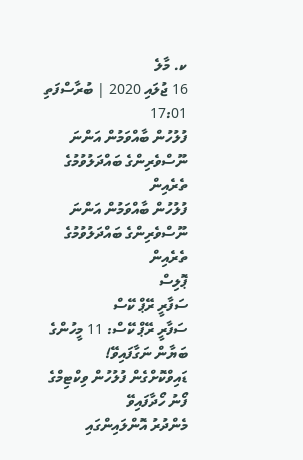ކ. މާލެ
16 ޖުލައި 2020 | ބުރާސްފަތި 17:01
ފުލުހުން ބާއްވަމުން އަންނަ ނޫސްވެރިންގެ ބައްދަލުވުމުގެ ތެރެއިން
ފުލުހުން ބާއްވަމުން އަންނަ ނޫސްވެރިންގެ ބައްދަލުވުމުގެ ތެރެއިން
ޕޮލިސް
ސަފާރީ ރޭޕް ކޭސް
ސަފާރީ ރޭޕް ކޭސް: 11 މީހުންގެ ބަޔާން ނަގާފައިވޭ!
ޑައިވްކޮށްގެން ފުލުހުން ވިކްޓިމްގެ ފޯނު ހޯދާފައިވޭ
މެންދުރު އޮންލައިންގައި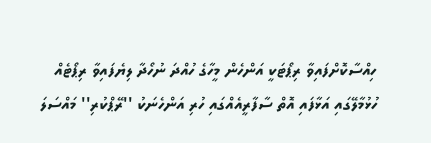ހިއްސާކޮށްފައިވާ ރިޕޯޓަކީ އަންހެން މީހާގެ ހުއްދަ ނުހޯދާ ލިޔެފައިވާ ރިޕޯޓެއް
ހުޅުމާލޭގައި އަޅާފައި އޮތް ސާފާރީއެއްގައި ހުރި އަންހެނަކު ''ރޭޕްކުރި'' މައްސަލަ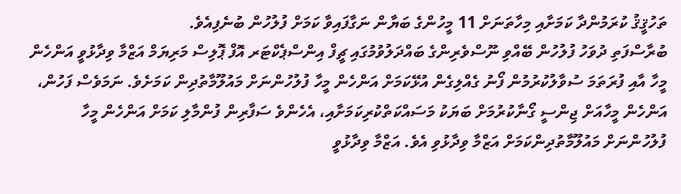ތަހުޤީޤު ކުރަމުންދާ ކަމަށާއި މިހާތަނަށް 11 މީހުންގެ ބަޔާން ނަގާފައިވާ ކަމަށް ފުލުހުން ބުނެފިއެވެ.
ބުރާސްފަތި ދުވަހު ފުލުހުން ބޭއްވި ނޫސްވެރިންގެ ބައްދަލުވުމުގައި ޗީފް އިންސްޕެކްޓަރ އޮފް ޕޮލިސް މަރިޔަމް އަޒްމާ ވިދާޅުވީ އަންހެން މީހާ އާއި ފުރަތަމަ ސުވާލުކުރުމުން ފޯނު ގެއްލިގެން އުޅޭކަމަށް އަންހެން މީހާ ފުލުހުންނަށް މައުލޫމާތުދިން ކަމަށެވެ. ނަމަވެސް ފަހުން، އަންހެން މީހާއަށް ޖިންސީ ގޯނާކުރުމަށް ބަޔަކު މަސައްކަތްކުރިކަމަށާއި، އެހެންވެ ސަފާރިން ފުންމާލި ކަމަށް އަންހެން މީހާ ފުލުހުންނަށް މައުލޫމާތުދިންކަމަށް އަޒްމާ ވިދާޅުވި އެވެ. އަޒްމާ ވިދާޅުވީ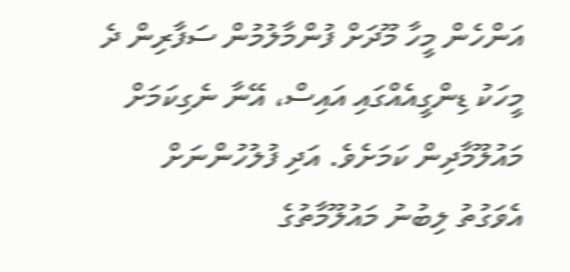އަންހެން މީހާ މޫދަށް ފުންމާލުމުން ސަފާރިން ދެ މީހަކު ޑިންގީއެއްގައި އައިސް، އޭނާ ނެގިކަމަށް މައުލޫމާދިން ކަމަށެވެ. އަދި ފުލުހުންނަށް އެވަގުތު ލިބުނު މައުލޫމާތުގެ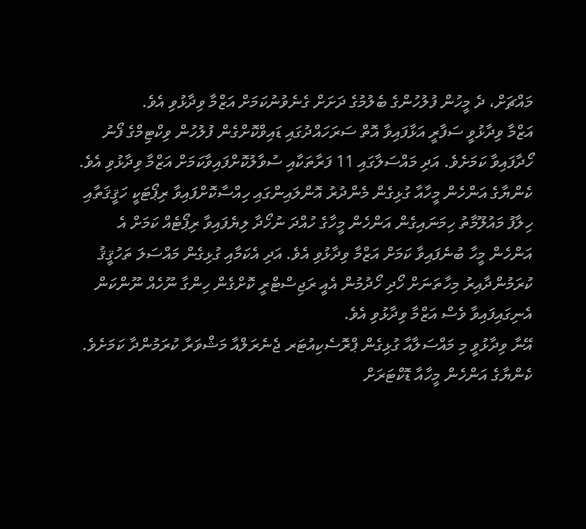މައްޗަށް، ދެ މީހުން ފުލުހުންގެ ބެލުމުގެ ދަށަށް ގެނެވުނުކަމަށް އަޒްމާ ވިދާޅުވި އެވެ.
އަޒްމާ ވިދާޅުވީ ސަފާރީ އަޅާފައިވާ އޮތް ސަރަހައްދުގައި ޑައިވްކޮށްގެން ފުލުހުން ވިކްޓިމްގެ ފޯނު ހޯދާފައިވާ ކަމަށެވެ. އަދި މައްސަލާގައި 11 ފަރާތަކާއި ސުވާލުކޮށްފައިވާކަމަށް އަޒްމާ ވިދާޅުވި އެވެ.
ކެންޔާގެ އަންހެން މީހާއާ ގުޅިގެން މެންދުރު އޮންލައިންގައި ހިއްސާކޮށްފައިވާ ރިޕޯޓަކީ ހަޤީޤަތާއި ހިލާފު މައުލޫމާތު ހިމަނައިގެން އަންހެން މީހާގެ ހުއްދަ ނުހޯދާ ލިޔެފައިވާ ރިޕޯޓެއް ކަމަށް އެ އަންހެން މީހާ ބުނެފައިވާ ކަމަށް އަޒްމާ ވިދާޅުވި އެވެ. އަދި އެކަމާއި ގުޅިގެން މައްސަލަ ތަހުޤީޤު ކުރަމުންދާއިރު މިހާތަނަށް ހޯދި ހޯދުމުން އެއީ ރަޖިސްޓްރީ ކޮށްގެން ހިންގާ ނޫހެއް ނޫންކަން އެނިގައިފައިވާ ވެސް އަޒްމާ ވިދާޅުވި އެވެ.
އޭނާ ވިދާޅުވީ މި މައްސަލާއާ ގުޅިގެން ޕްރޮސެކިއުޓަރ ޖެނެރަލްއާ މަޝްވަރާ ކުރަމުންދާ ކަމަށެވެ.
ކެންޔާގެ އަންހެން މީހާއާ ޑޮކްޓަރަށް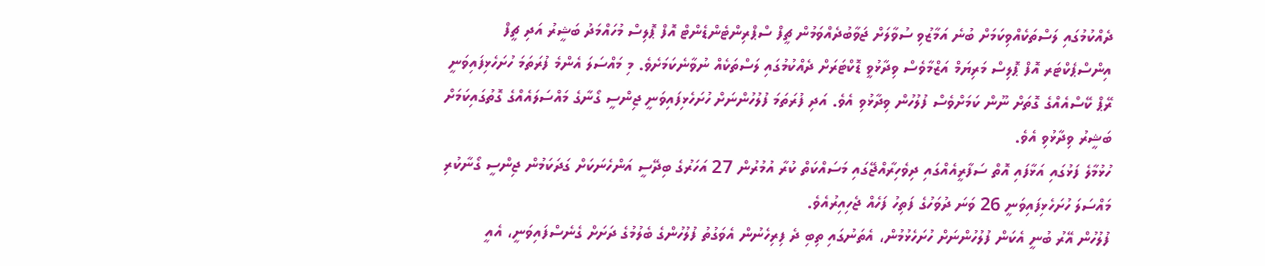ދެއްކުމުގައި ލަސްތަކެއްވިކަމަށް ބުނެ އަމާޒުވި ސުވާލަށް ޖަވާބުދެއްވަމުން ޗީފް ސްޕްރިންޓެންޑެންޓް އޮފް ޕޮލިސް މުހައްމަދު ބަޝީރު އަދި ޗީފް އިންސްޕެކްޓަރ އޮފް ޕޮލިސް މަރިޔަމް އަޒްމާވެސް ވިދާޅުވީ ޑޮކްޓަރަށް ދެއްކުމުގައި ލަސްތަކެއް ނުވާނެކަމަށެވެ. މި މައްސަލަ އެންމެ ފުރަތަމަ ހުށަހެޅިފައިވަނީ ރޭޕް ކޭސްއެއްގެ ގޮތަށް ނޫން ކަމަށްވެސް ފުލުހުން ވިދާޅުވި އެވެ. އަދި ފުރަތަމަ ފުލުހުންނަށް ހުށަހެޅިފައިވަނީ ޖިންސީ ގޯނާގެ މައްސަލައެއްގެ ގޮތުގައިކަމަށް ބަޝީރު ވިދާޅުވި އެވެ.
ހުޅުމާލެ ފަޅުގައި އަޅާފައި އޮތް ސަފާރީއެއްގައި ދިވެހިރާއްޖޭގައި މަސައްކަތް ކުރާ އުމުރުން 27 އަހަރުގެ ބިދޭސީ އަންހެނަކަށް ގަދަކަމުން ޖިންސީ ގޯނާކުރި މައްސަލަ ހުށަހެޅިފައިވަނީ 26 ވަނަ ދުވަހުގެ ފަތިހު ފަހެއް ޖެހިއިރުއެވެ.
ފުލުހުން އޭރު ބުނީ އެކަން ފުލުހުންނަށް ހުށަހެޅުމުން، އެތަނުގައި ތިބި ދެ ފިރިހެނުން އެވަގުތު ފުލުހުންގެ ބެލުމުގެ ދަށަށް ގެނެސްފައިވަނީ، އެއީ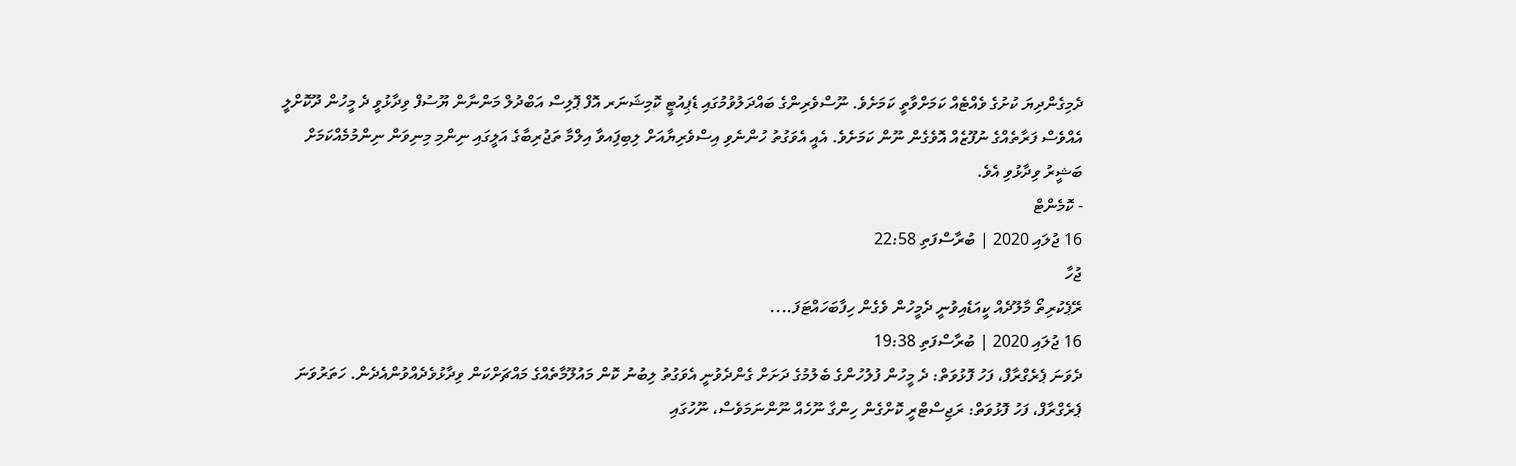ދެމިގެންދިޔަ ކުށުގެ ވެއްޓެއް ކަމަށްވާތީ ކަމަށެވެ. ނޫސްވެރިންގެ ބައްދަލުވުމުގައި ޑެޕިއުޓީ ކޮމިޝަނަރ އޮފް ޕޮލިސް އަބްދުލް މަންނާން ޔޫސުފް ވިދާޅުވީ ދެ މީހުން ދޫކޮށްލީ އެއްވެސް ފަރާތެއްގެ ނުފޫޒެއް އޮވެގެން ނޫން ކަމަށެވެ. އެއީ އެވަގުތު ހުންނެވި އިސްވެރިޔާއަށް ލިބިފަިއވާ އިލްމާ ތަޖުރިބާގެ އަލީގައި ނިންމި މިނިވަން ނިންމުމެއްކަމަށް ބަޝީރު ވިދާޅުވި އެވެ.
- ކޮމެންޓް
16 ޖުލައި 2020 | ބުރާސްފަތި 22:58
ޖުހާ
ރޭޕެކުރިތޯ މާލޫދެއް ކީއަޑެއިވުނީ ދެމީހުން ވެގެން ހިފާބަހައްޓަފަ....
16 ޖުލައި 2020 | ބުރާސްފަތި 19:38
ދެވަނަ ޕެރެގްރާފް، ފަހު ފޮޅުވަތް: ދެ މީހުން ފުލުހުންގެ ބެލުމުގެ ދަށަށް ގެންދެވުނީ އެވަގުތު ލިބުނު ކޮން މައުލޫމާތެއްގެ މައްޗަށްކަން ވިދާޅުވެދެއްވުންއެދެން. ހަތަރުވަނަ ޕެރެގްރާފް، ފަހު ފޮޅުވަތް: ރަޖިސްޓްރީ ކޮށްގެން ހިންގާ ނޫހެއް ނޫންނަމަވެސް، ނޫހުގައި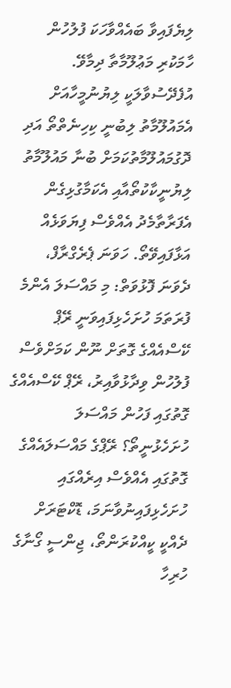ލިޔެފައިވާ ބައެއްވާހަކަ ފުލުހުން ހާމަކުރި މަޢުލޫމާތާ ދިމާވޭ. އުފެދޭސުވާލަކީ ލިޔުނުމީހާއަށް އެމައުލޫމާތު ލިބުނީ ކިހިނެތްތޯ އަދި ދޮގުމައުލޫމާތުކަމަށް ބުނާ މައުލޫމާތު ލިޔުނީކާކުތޯއާއި އެކަމާގުޅިގެން އެފަރާތާމެދު އެއްވެސް ފިޔަވަޅެއް އަޅާފައިވޭތޯ. ހަވަނަ ޕެރެގްރާފް، ދެވަނަ ފޮޅުވަތް: މި މައްސަލަ އެންމެ ފުރަތަމަ ހުށަހެޅިފައިވަނީ ރޭޕް ކޭސްއެއްގެ ގޮތަށް ނޫން ކަމަށްވެސް ފުލުހުން ވިދާޅުވާއިރު، ރޭޕް ކޭސްއެއްގެ ގޮތުގައި ފަހުން މައްސަލަ ހުށަހެޅުނީތޯ؟ ރޭޕްގެ މައްސަލައެއްގެ ގޮތުގައި އެއްވެސް އިރެއްގައި ހުށަހެޅިފައިނުވާނަމަ، ޑޮކްޓަރަށް ދެއްކީ ކީއްކުރަންތޯ، ޖިންސީ ގޯނާގެ ހުރިހާ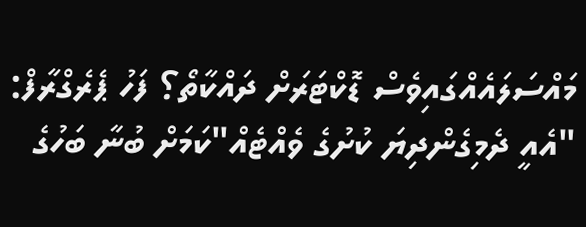މައްސަލައެއްގައިވެސް ޑޮކްޓަރަށް ދައްކާތޯ؟ ފަހު ޕެރެގްރާފް: "އެއީ ދެމިގެންދިޔަ ކުށުގެ ވެއްޓެއް"ކަމަށް ބުނާ ބަހުގެ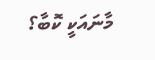މާނައަކީ ކޮބާ؟